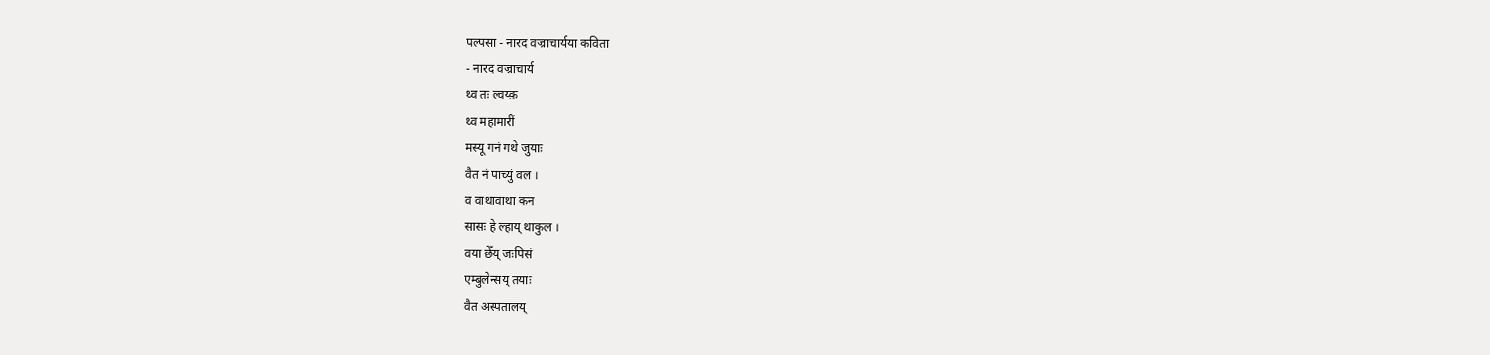पल्पसा - नारद वज्राचार्यया कविता
- नारद वज्राचार्य
थ्व तः ल्वय्क़
थ्व महामारीं
मस्यू गनं गथे जुयाः
वैत नं पाच्युं वल ।
व वाथावाथा कन
सासः हे ल्हाय् थाकुल ।
वया छेँय् जःपिसं
एम्बुलेन्सय् तयाः
वैत अस्पतालय्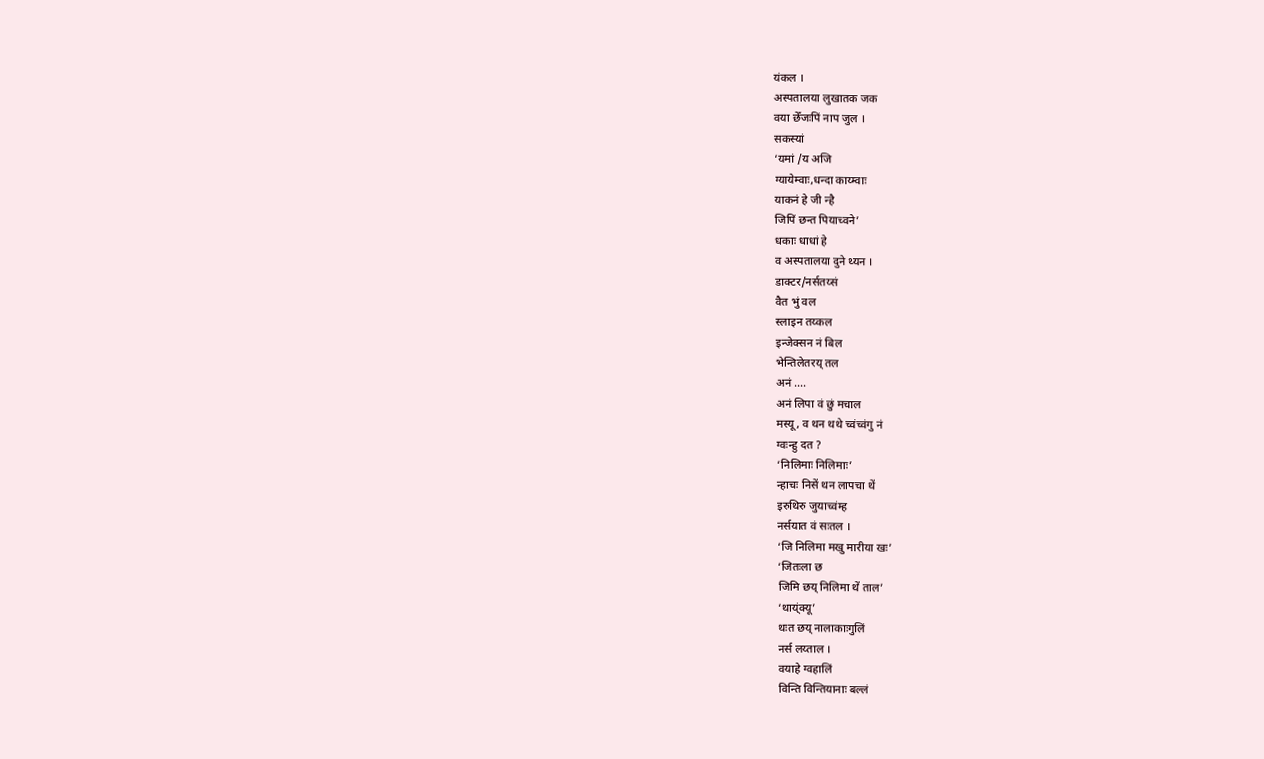यंकल ।
अस्पतालया लुखातक जक
वया छेँजःपिं नाप जुल ।
सकस्यां
‘यमां /य अजि
ग्यायेम्वाः,धन्दा काय्म्वाः
याकनं हे जी न्है
जिपिं छन्त पियाच्वने’
धकाः धाधां हे
व अस्पतालया दुने थ्यन ।
डाक्टर/नर्सतय्सं
वैत भुं वल
स्लाइन तय्कल
इन्जेक्सन नं बिल
भेन्तिलेतरय् तल
अनं ....
अनं लिपा वं छुं मचाल
मस्यू, व थन थथे च्वंच्वंगु नं
ग्वःन्हु दत ?
‘निलिमाः निलिमाः’
न्हाचः निसें थन लापचा थें
इरुथिरु जुयाच्वंम्ह
नर्सयात वं सःतल ।
‘जि निलिमा मखु मारीया खः’
‘जितःला छ
जिमि छय् निलिमा थें ताल’
‘थाय्ंक्यू’
थःत छय् नालाकाःगुलिं
नर्स लय्ताल ।
वयाहे ग्वहालिं
विन्ति विन्तियानाः बल्लं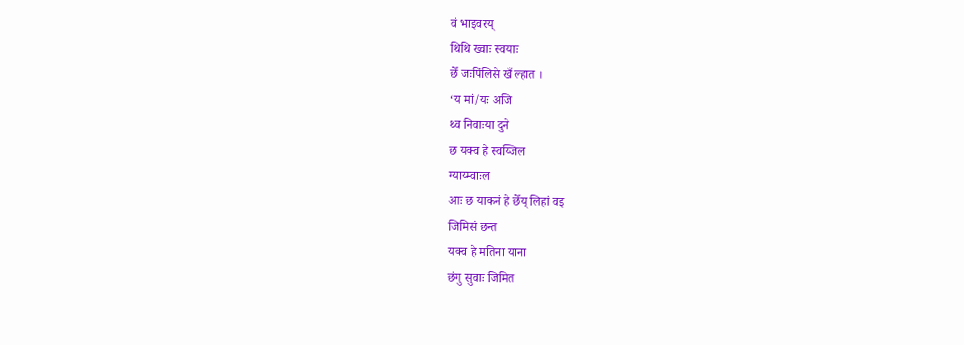वं भाइवरय्
थिथि ख्वाः स्वयाः
छेँ जःपिंलिसे खँ ल्हात ।
‘य मां/यः अजि
थ्व निवाःया दुने
छ यक्व हे स्वय्जिल
ग्याय्म्वाःल
आः छ याकनं हे छेँय् लिहां वइ
जिमिसं छन्त
यक्व हे मतिना याना
छंगु सुवाः जिमित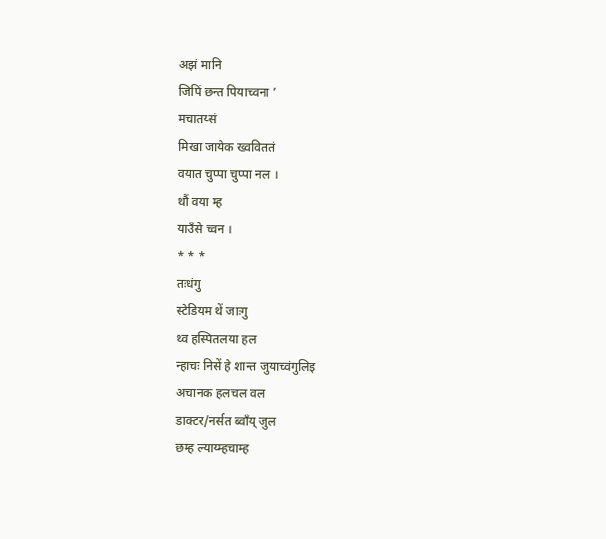अझं मानि
जिपिं छन्त पियाच्वना ’
मचातय्सं
मिखा जायेक ख्वविततं
वयात चुप्पा चुप्पा नल ।
थौं वया म्ह
याउँसे च्वन ।
* * *
तःधंगु
स्टेडियम थें जाःगु
थ्व हस्पितलया हल
न्हाचः निसें हे शान्त जुयाच्वंगुलिइ
अचानक हलचल वल
डाक्टर/नर्सत ब्वाँय् जुल
छम्ह ल्याय्म्हचाम्ह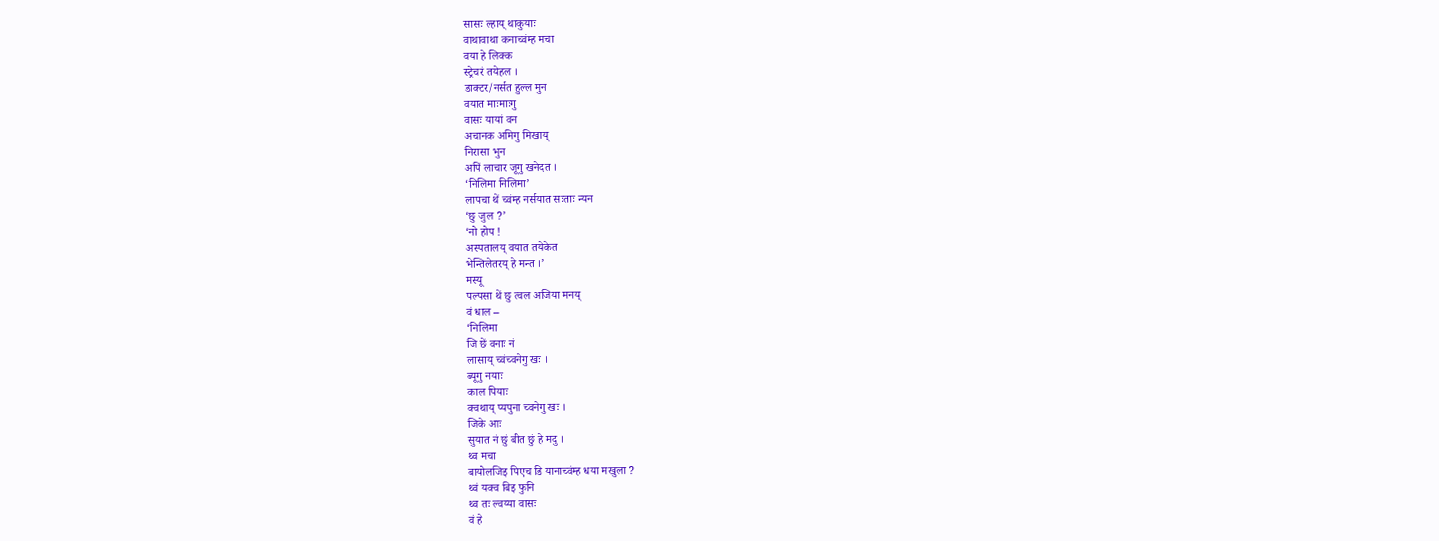सासः ल्हाय् थाकुयाः
वाथावाथा कनाच्वंम्ह मचा
वया हे लिक्क
स्ट्रेचरं तयेहल ।
डाक्टर/नर्सत हुल्ल मुन
वयात माःमाःगु
वासः यायां वन
अचानक अमिगु मिखाय्
निरासा भुन
अपिं लाचार जूगु खनेदत ।
‘निलिमा निलिमा’
लापचा थें च्वंम्ह नर्सयात सःताः न्यन
‘छु जुल ?’
‘नो होप !
अस्पतालय् वयात तयेकेत
भेन्तिलेतरय् हे मन्त ।’
मस्यू
पल्पसा थें छु त्वल अजिया मनय्
वं धाल –
‘निलिमा
जि छें वनाः नं
लासाय् च्वंच्वनेगु खः ।
ब्यूगु नयाः
काल पियाः
क्वथाय् प्यपुना च्वनेगु खः ।
जिके आः
सुयात नं छुं बीत छुं हे मदु ।
थ्व मचा
बायोलजिइ पिएच डि यानाच्वंम्ह धया मखुला ?
थ्वं यक्व बिइ फुनि
थ्व तः ल्वय्या वासः
वं हे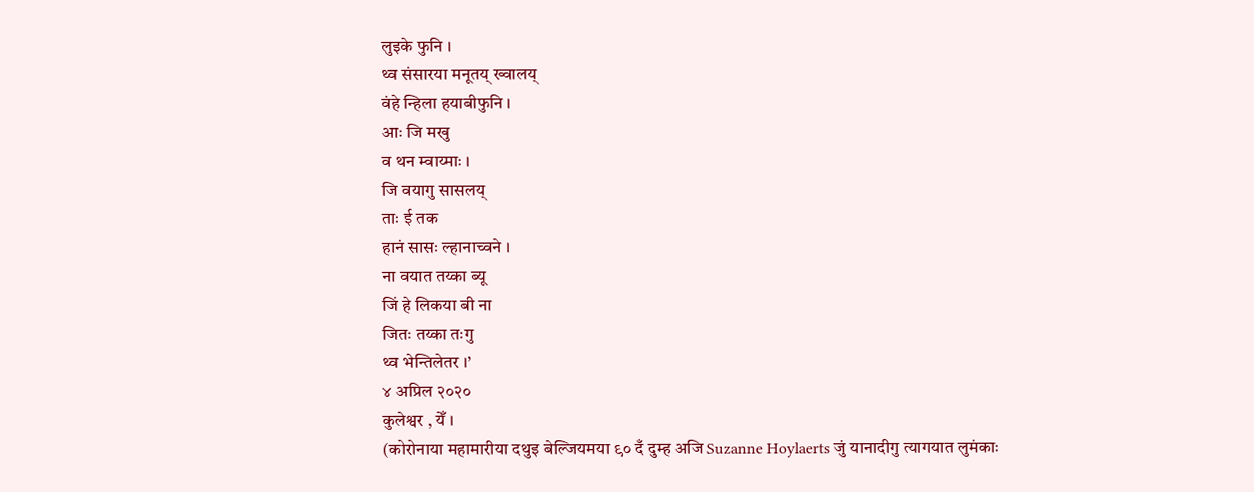लुइके फुनि ।
थ्व संसारया मनूतय् ख्वालय्
वंहे न्हिला हयाबीफुनि ।
आः जि मखु
व थन म्वाय्माः ।
जि वयागु सासलय्
ताः ई तक
हानं सासः ल्हानाच्वने ।
ना वयात तय्का ब्यू
जिं हे लिकया बी ना
जितः तय्का तःगु
थ्व भेन्तिलेतर ।’
४ अप्रिल २०२०
कुलेश्वर , येँ ।
(कोरोनाया महामारीया दथुइ बेल्जियमया ९० दँ दुम्ह अजि Suzanne Hoylaerts जुं यानादीगु त्यागयात लुमंकाः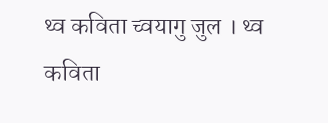थ्व कविता च्वयागु जुल । थ्व कविता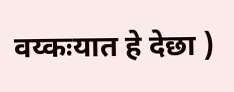वय्कःयात हे देछा )